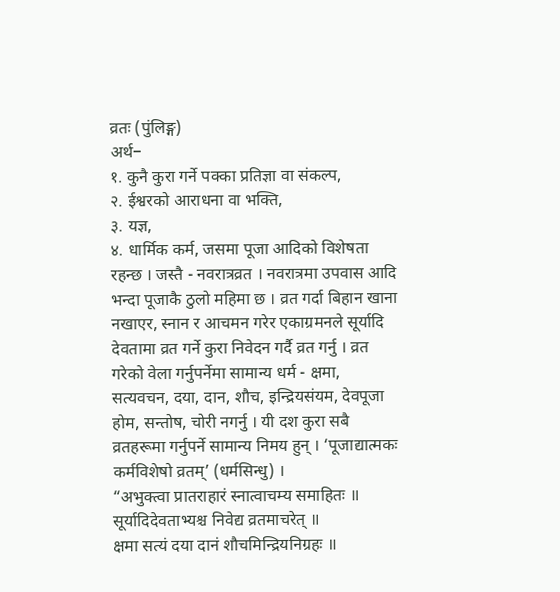व्रतः (पुंलिङ्ग)
अर्थ−
१. कुनै कुरा गर्ने पक्का प्रतिज्ञा वा संकल्प,
२. ईश्वरको आराधना वा भक्ति,
३. यज्ञ,
४. धार्मिक कर्म, जसमा पूजा आदिको विशेषता रहन्छ । जस्तै - नवरात्रव्रत । नवरात्रमा उपवास आदि भन्दा पूजाकै ठुलो महिमा छ । व्रत गर्दा बिहान खाना नखाएर, स्नान र आचमन गरेर एकाग्रमनले सूर्यादि देवतामा व्रत गर्ने कुरा निवेदन गर्दै व्रत गर्नु । व्रत गरेको वेला गर्नुपर्नेमा सामान्य धर्म - क्षमा, सत्यवचन, दया, दान, शौच, इन्द्रियसंयम, देवपूजा होम, सन्तोष, चोरी नगर्नु । यी दश कुरा सबै व्रतहरूमा गर्नुपर्ने सामान्य निमय हुन् । ‘पूजाद्यात्मकः कर्मविशेषो व्रतम्’ (धर्मसिन्धु) ।
“अभुक्त्वा प्रातराहारं स्नात्वाचम्य समाहितः ॥
सूर्यादिदेवताभ्यश्च निवेद्य व्रतमाचरेत् ॥
क्षमा सत्यं दया दानं शौचमिन्द्रियनिग्रहः ॥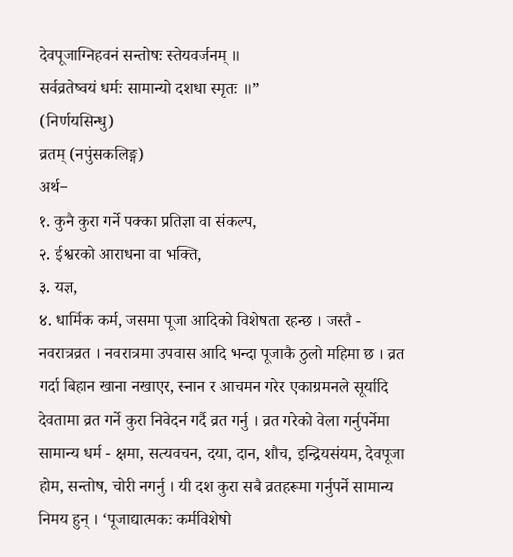देवपूजाग्निहवनं सन्तोषः स्तेयवर्जनम् ॥
सर्वव्रतेष्वयं धर्मः सामान्यो दशधा स्मृतः ॥”
(निर्णयसिन्धु)
व्रतम् (नपुंसकलिङ्ग)
अर्थ−
१. कुनै कुरा गर्ने पक्का प्रतिज्ञा वा संकल्प,
२. ईश्वरको आराधना वा भक्ति,
३. यज्ञ,
४. धार्मिक कर्म, जसमा पूजा आदिको विशेषता रहन्छ । जस्तै - नवरात्रव्रत । नवरात्रमा उपवास आदि भन्दा पूजाकै ठुलो महिमा छ । व्रत गर्दा बिहान खाना नखाएर, स्नान र आचमन गरेर एकाग्रमनले सूर्यादि देवतामा व्रत गर्ने कुरा निवेदन गर्दै व्रत गर्नु । व्रत गरेको वेला गर्नुपर्नेमा सामान्य धर्म - क्षमा, सत्यवचन, दया, दान, शौच, इन्द्रियसंयम, देवपूजा होम, सन्तोष, चोरी नगर्नु । यी दश कुरा सबै व्रतहरूमा गर्नुपर्ने सामान्य निमय हुन् । ‘पूजाद्यात्मकः कर्मविशेषो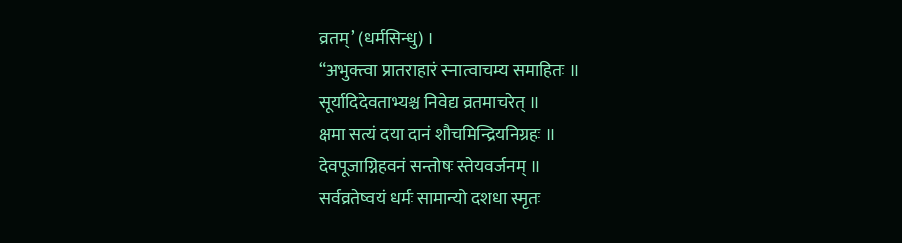व्रतम्’ (धर्मसिन्धु) ।
“अभुक्त्वा प्रातराहारं स्नात्वाचम्य समाहितः ॥
सूर्यादिदेवताभ्यश्च निवेद्य व्रतमाचरेत् ॥
क्षमा सत्यं दया दानं शौचमिन्द्रियनिग्रहः ॥
देवपूजाग्निहवनं सन्तोषः स्तेयवर्जनम् ॥
सर्वव्रतेष्वयं धर्मः सामान्यो दशधा स्मृतः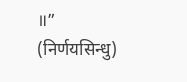॥”
(निर्णयसिन्धु)